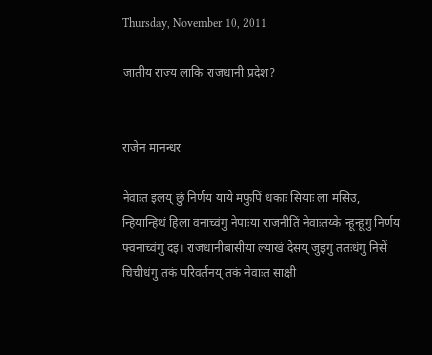Thursday, November 10, 2011

जातीय राज्य लाकि राजधानी प्रदेश?


राजेन मानन्धर

नेवाःत इलय् छुं निर्णय याये मफुपिं धकाः सियाः ला मसिउ, न्हियान्हिथं हिला वनाच्वंगु नेपाःया राजनीतिं नेवाःतय्के न्हून्हूगु निर्णय फ्वनाच्वंगु दइ। राजधानीबासीया ल्याखं देसय् जुइगु ततःधंगु निसें चिचीधंगु तकं परिवर्तनय् तकं नेवाःत साक्षी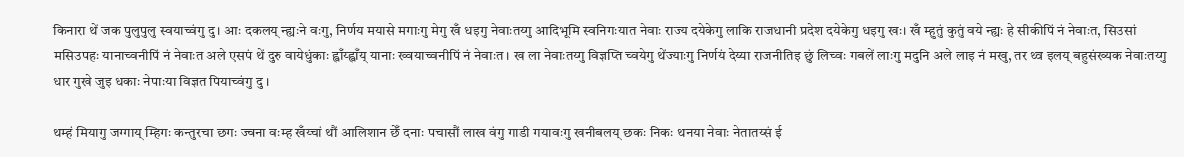किनारा थें जक पुलुपुलु स्वयाच्वंगु दु। आः दकलय् न्ह्यःने वःगु, निर्णय मयासे मगाःगु मेगु खँ धइगु नेवाःतय्गु आदिभूमि स्वनिगःयात नेवाः राज्य दयेकेगु लाकि राजधानी प्रदेश दयेकेगु धइगु खः। खँ म्हुतुं कुतुं वये न्ह्यः हे सीकीपिं नं नेवाःत, सिउसां मसिउपहः यानाच्वनीपिं नं नेवाःत अले एसपं थें दुरु वायेधुंकाः ह्वाँय्ह्वाँय् यानाः ख्वयाच्वनीपिं नं नेवाःत। ख ला नेवाःतय्गु विज्ञप्ति च्वयेगु थेंज्याःगु निर्णयं देय्या राजनीतिइ छुं लिच्वः गबलें लाःगु मदुनि अले लाइ नं मखु, तर थ्व इलय् बहुसंख्यक नेवाःतय्गु धार गुखे जुइ धकाः नेपाःया विज्ञत पियाच्वंगु दु ।

थम्हं मियागु जग्गाय् म्हिगः कन्तुरचा छगः ज्वना वःम्ह खँय्चां थौं आलिशान छेँ दनाः पचासौं लाख वंगु गाडी गयावःगु खनीबलय् छकः निकः थनया नेवाः नेतातय्सं ई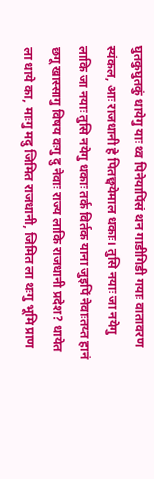घुतकुघुतकुं धायेगु याः थ्व पिनेयापिंसं थन गाडीगिडी गयाः वातावरण स्यंकल, आः राजधानी हे पितछ्वयेमाल धकाः। तुसि नयाः जा नयेगु लाकि जा नयाः तुसि नयेगु धकाः तर्क विर्तक याना जुइपिं नेवाःतय्त हानं छगू खास्सागु विषय वःगु दु नेवाः राज्य लाकि राजधानी प्रदेश? धायेत ला धाये का, माःगु मदु जिमित राजधानी, जिमित ला थःगु भूमि प्राण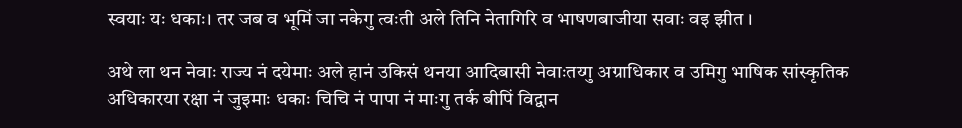स्वयाः यः धकाः। तर जब व भूमिं जा नकेगु त्वःती अले तिनि नेतागिरि व भाषणबाजीया सवाः वइ झीत ।

अथे ला थन नेवाः राज्य नं दयेमाः अले हानं उकिसं थनया आदिबासी नेवाःतय्गु अग्राधिकार व उमिगु भाषिक सांस्कृतिक अधिकारया रक्षा नं जुइमाः धकाः चिचि नं पापा नं माःगु तर्क बीपिं विद्वान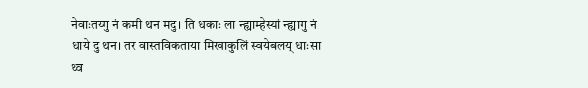नेवाःतय्गु नं कमी थन मदु। ति धकाः ला न्ह्याम्हेस्यां न्ह्यागु नं धाये दु थन। तर वास्तविकताया मिखाकुलिं स्वयेबलय् धाःसा थ्व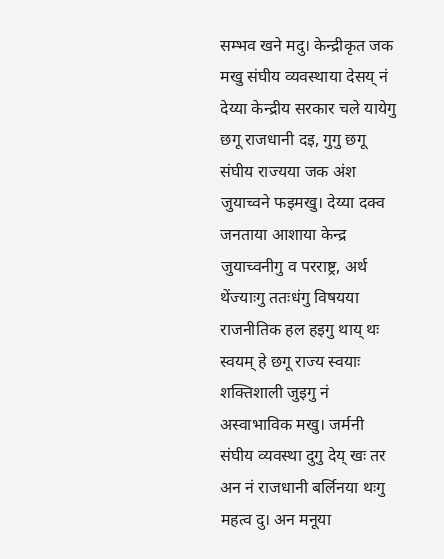सम्भव खने मदु। केन्द्रीकृत जक मखु संघीय व्यवस्थाया देसय् नं देय्या केन्द्रीय सरकार चले यायेगु छगू राजधानी दइ, गुगु छगू संघीय राज्यया जक अंश जुयाच्वने फइमखु। देय्या दक्व जनताया आशाया केन्द्र जुयाच्वनीगु व परराष्ट्र, अर्थ थेंज्याःगु ततःधंगु विषयया राजनीतिक हल हइगु थाय् थः स्वयम् हे छगू राज्य स्वयाः शक्तिशाली जुइगु नं अस्वाभाविक मखु। जर्मनी संघीय व्यवस्था दुगु देय् खः तर अन नं राजधानी बर्लिनया थःगु महत्व दु। अन मनूया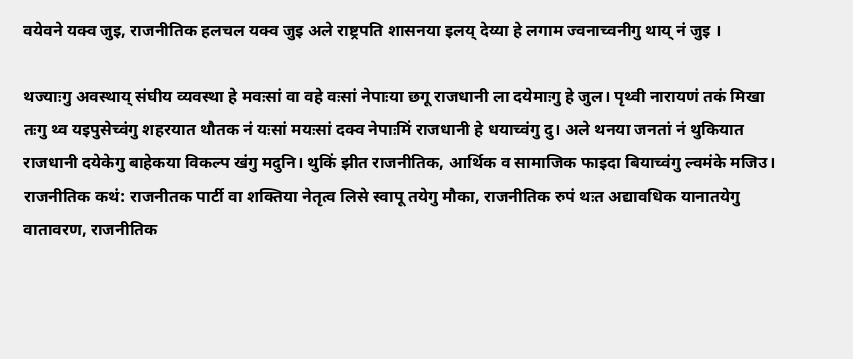वयेवने यक्व जुइ, राजनीतिक हलचल यक्व जुइ अले राष्ट्रपति शासनया इलय् देय्या हे लगाम ज्वनाच्वनीगु थाय् नं जुइ ।

थज्याःगु अवस्थाय् संघीय व्यवस्था हे मवःसां वा वहे वःसां नेपाःया छगू राजधानी ला दयेमाःगु हे जुल। पृथ्वी नारायणं तकं मिखा तःगु थ्व यइपुसेच्वंगु शहरयात थौतक नं यःसां मयःसां दक्व नेपाःमिं राजधानी हे धयाच्वंगु दु। अले थनया जनतां नं थुकियात राजधानी दयेकेगु बाहेकया विकल्प खंगु मदुनि। थुकिं झीत राजनीतिक, आर्थिक व सामाजिक फाइदा बियाच्वंगु ल्वमंके मजिउ। राजनीतिक कथं: राजनीतक पार्टी वा शक्तिया नेतृत्व लिसे स्वापू तयेगु मौका, राजनीतिक रुपं थःत अद्यावधिक यानातयेगु वातावरण, राजनीतिक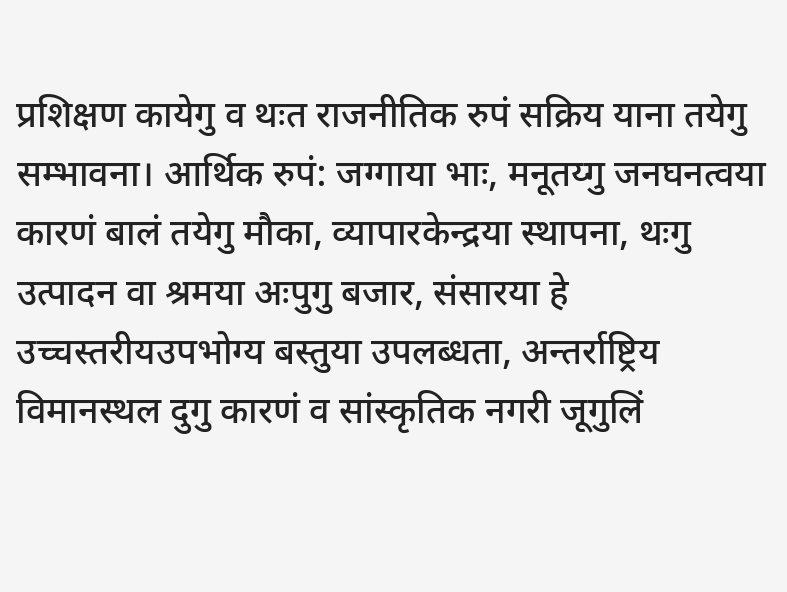प्रशिक्षण कायेगु व थःत राजनीतिक रुपं सक्रिय याना तयेगु सम्भावना। आर्थिक रुपं: जग्गाया भाः, मनूतय्गु जनघनत्वया कारणं बालं तयेगु मौका, व्यापारकेन्द्रया स्थापना, थःगु उत्पादन वा श्रमया अःपुगु बजार, संसारया हे उच्चस्तरीयउपभोग्य बस्तुया उपलब्धता, अन्तर्राष्ट्रिय विमानस्थल दुगु कारणं व सांस्कृतिक नगरी जूगुलिं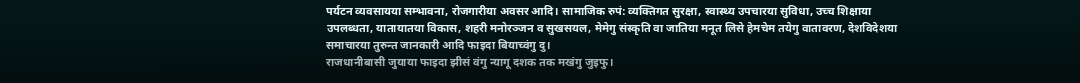पर्यटन व्यवसायया सम्भावना, रोजगारीया अवसर आदि। सामाजिक रुपं: व्यक्तिगत सुरक्षा, स्वास्थ्य उपचारया सुविधा, उच्च शिक्षाया उपलब्धता, यातायातया विकास, शहरी मनोरञ्जन व सुखसयल, मेमेगु संस्कृति वा जातिया मनूत लिसे हेमचेम तयेगु वातावरण, देशविदेशया समाचारया तुरुन्त जानकारी आदि फाइदा बियाच्वंगु दु।
राजधानीबासी जुयाया फाइदा झीसं वंगु न्यागू दशक तक मखंगु जुइफु।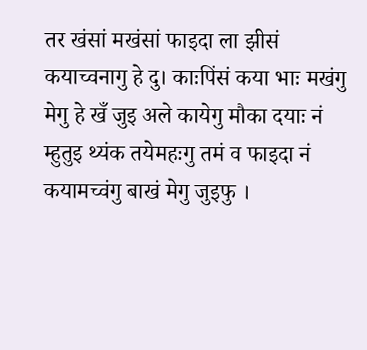तर खंसां मखंसां फाइदा ला झीसं कयाच्वनागु हे दु। काःपिंसं कया भाः मखंगु मेगु हे खँ जुइ अले कायेगु मौका दयाः नं म्हुतुइ थ्यंक तयेमहःगु तमं व फाइदा नं कयामच्वंगु बाखं मेगु जुइफु ।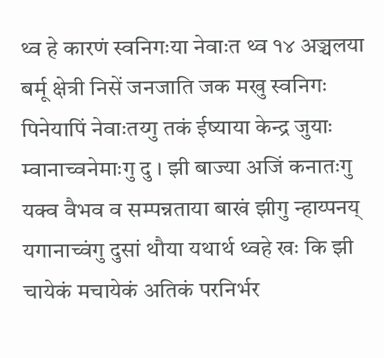थ्व हे कारणं स्वनिगःया नेवाःत थ्व १४ अञ्चलया बर्मू क्षेत्री निसें जनजाति जक मखु स्वनिगः पिनेयापिं नेवाःतय्गु तकं ईष्याया केन्द्र जुयाः म्वानाच्वनेमाःगु दु । झी बाज्या अजिं कनातःगु यक्व वैभव व सम्पन्नताया बाखं झीगु न्हाय्पनय् यगानाच्वंगु दुसां थौया यथार्थ थ्वहे खः कि झी चायेकं मचायेकं अतिकं परनिर्भर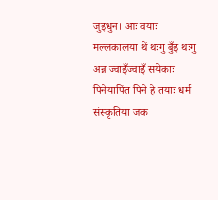जुइधुन। आः वयाः मल्लकालया थें थःगु बुँइ थःगु अन्न ज्वाइँज्वाइँ सयेकाः पिनेयापिंत पिने हे तयाः धर्म संस्कृतिया जक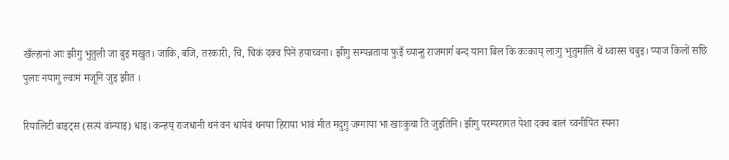खँल्हानां आः झीगु भुतुली जा बुइ मखुत। जाकि, बजि, तरकारी, चि, चिकं दक्व पिनें हयाच्वना। झीगु सम्पन्नताया फुइँ च्यान्हु राजमार्ग बन्द याना बिल कि कःकाय् लाःगु भुतुमालि थें थ्वास्स चबुइ। प्याज किलों सछि पुलाः नयागु ल्वःमं मजूनि जुइ झीत ।

रियालिटी बाइट्स (सत्यं वांन्याइ) धाइ। कन्हय् राजधानी थनं वन धायेवं थनया हिराया भावं मीत मदुगु जग्गाया भा खाःकुचा ति जुइतिनि। झीगु परम्परागत पेशा दक्व बालं च्वनीपिंत स्यना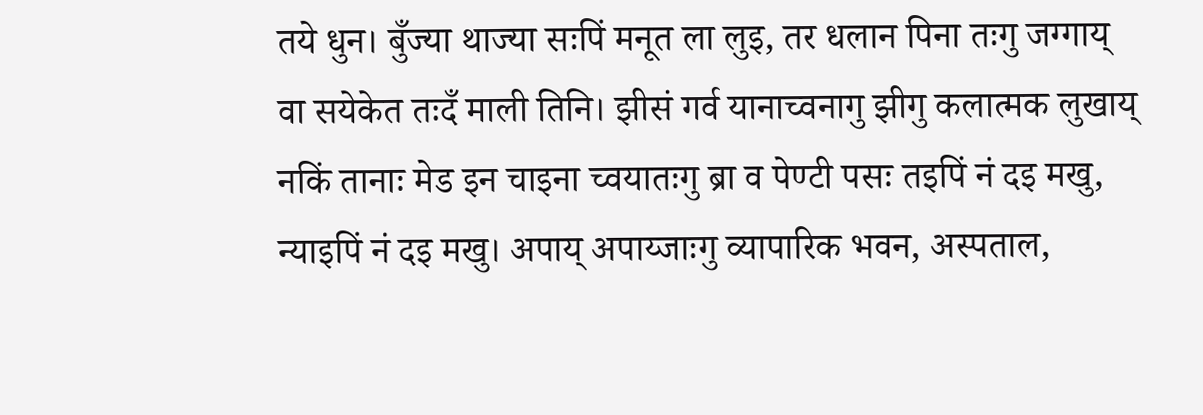तये धुन। बुँज्या थाज्या सःपिं मनूत ला लुइ, तर धलान पिना तःगु जग्गाय् वा सयेकेत तःदँ माली तिनि। झीसं गर्व यानाच्वनागु झीगु कलात्मक लुखाय् नकिं तानाः मेड इन चाइना च्वयातःगु ब्रा व पेण्टी पसः तइपिं नं दइ मखु, न्याइपिं नं दइ मखु। अपाय् अपाय्जाःगु व्यापारिक भवन, अस्पताल,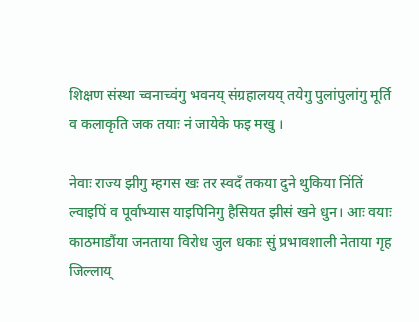शिक्षण संस्था च्वनाच्वंगु भवनय् संग्रहालयय् तयेगु पुलांपुलांगु मूर्ति व कलाकृति जक तयाः नं जायेके फइ मखु ।

नेवाः राज्य झीगु म्हगस खः तर स्वदँ तकया दुने थुकिया निंतिं ल्वाइपिं व पूर्वाभ्यास याइपिनिगु हैसियत झीसं खने धुन। आः वयाः काठमाडौंया जनताया विरोध जुल धकाः सुं प्रभावशाली नेताया गृह जिल्लाय्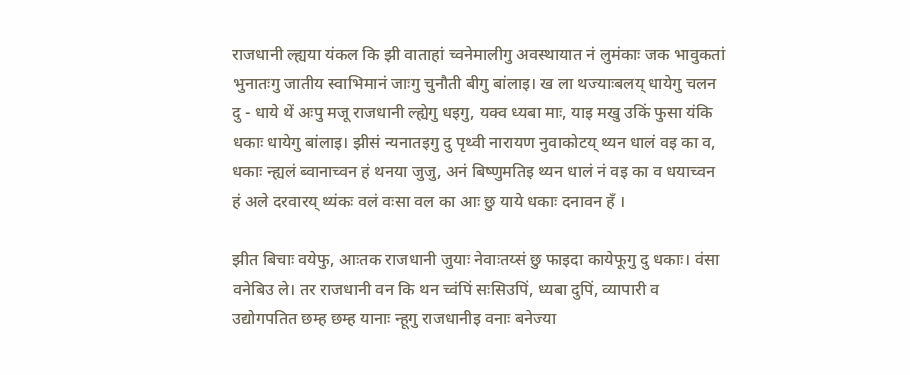राजधानी ल्ह्यया यंकल कि झी वाताहां च्वनेमालीगु अवस्थायात नं लुमंकाः जक भावुकतां भुनातःगु जातीय स्वाभिमानं जाःगु चुनौती बीगु बांलाइ। ख ला थज्याःबलय् धायेगु चलन दु - धाये थें अःपु मजू राजधानी ल्ह्येगु धइगु, यक्व ध्यबा माः, याइ मखु उकिं फुसा यंकि धकाः धायेगु बांलाइ। झीसं न्यनातइगु दु पृथ्वी नारायण नुवाकोटय् थ्यन धालं वइ का व, धकाः न्ह्यलं ब्वानाच्वन हं थनया जुजु, अनं बिष्णुमतिइ थ्यन धालं नं वइ का व धयाच्वन हं अले दरवारय् थ्यंकः वलं वःसा वल का आः छु याये धकाः दनावन हँ ।

झीत बिचाः वयेफु, आःतक राजधानी जुयाः नेवाःतय्सं छु फाइदा कायेफूगु दु धकाः। वंसा वनेबिउ ले। तर राजधानी वन कि थन च्वंपिं सःसिउपिं, ध्यबा दुपिं, व्यापारी व उद्योगपतित छम्ह छम्ह यानाः न्हूगु राजधानीइ वनाः बनेज्या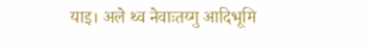याइ। अले थ्व नेवाःतय्गु आदिभूमि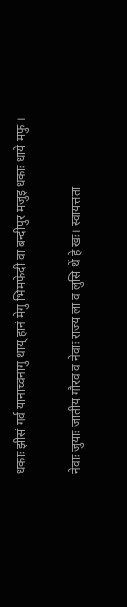धकाः झीसं गर्व यानाच्वनागु थाय् हानं मेगु भिमफेदी वा बन्दीपुर मजुइ धकाः धाये मफु ।

नेवाः जुयाः जातीय गौरव व नेवाः राज्य ला व लुसि थें हे खः। स्वायत्तता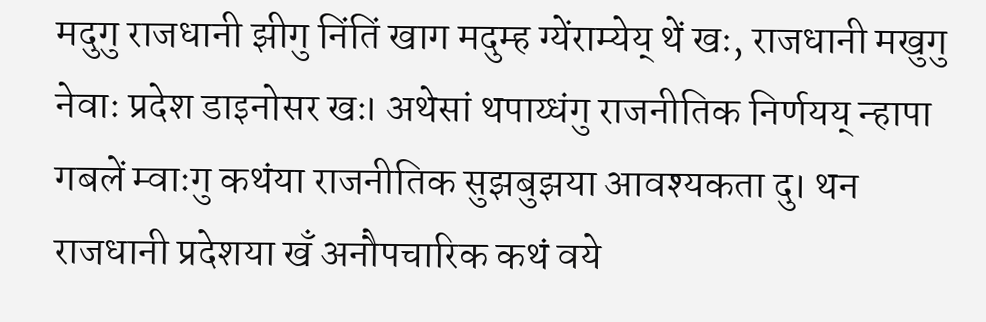मदुगु राजधानी झीगु निंतिं खाग मदुम्ह ग्येंराम्येय् थें खः, राजधानी मखुगु नेवाः प्रदेश डाइनोसर खः। अथेसां थपाय्धंगु राजनीतिक निर्णयय् न्हापा गबलें म्वाःगु कथंया राजनीतिक सुझबुझया आवश्यकता दु। थन राजधानी प्रदेशया खँ अनौपचारिक कथं वये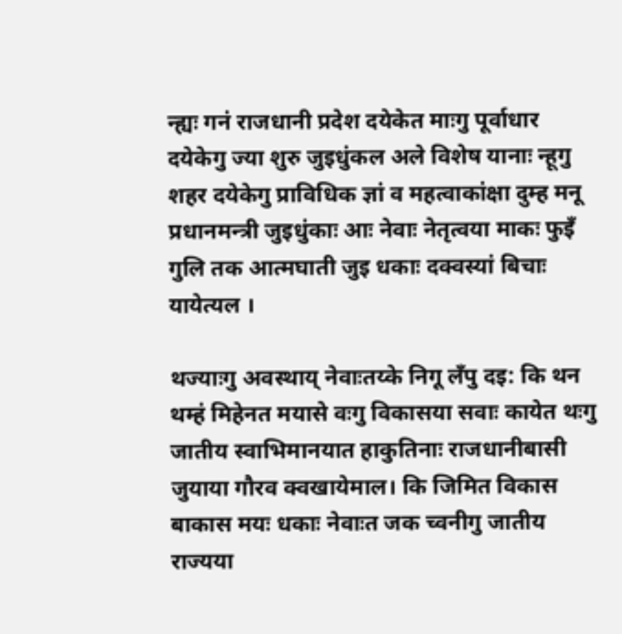न्ह्यः गनं राजधानी प्रदेश दयेकेत माःगु पूर्वाधार दयेकेगु ज्या शुरु जुइधुंकल अले विशेष यानाः न्हूगु शहर दयेकेगु प्राविधिक ज्ञां व महत्वाकांक्षा दुम्ह मनू प्रधानमन्त्री जुइधुंकाः आः नेवाः नेतृत्वया माकः फुइँ गुलि तक आत्मघाती जुइ धकाः दक्वस्यां बिचाः यायेत्यल ।

थज्याःगु अवस्थाय् नेवाःतय्के निगू लँपु दइ: कि थन थम्हं मिहेनत मयासे वःगु विकासया सवाः कायेत थःगु जातीय स्वाभिमानयात हाकुतिनाः राजधानीबासी जुयाया गौरव क्वखायेमाल। कि जिमित विकास बाकास मयः धकाः नेवाःत जक च्वनीगु जातीय राज्यया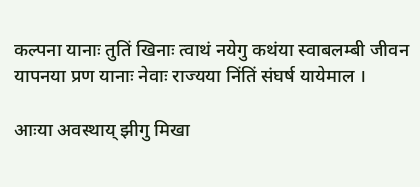कल्पना यानाः तुतिं खिनाः त्वाथं नयेगु कथंया स्वाबलम्बी जीवन यापनया प्रण यानाः नेवाः राज्यया निंतिं संघर्ष यायेमाल ।

आःया अवस्थाय् झीगु मिखा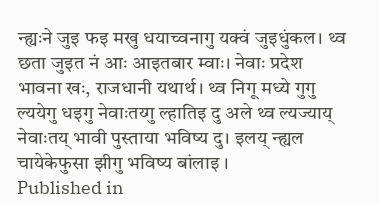न्ह्यःने जुइ फइ मखु धयाच्वनागु यक्वं जुइधुंकल। थ्व छता जुइत नं आः आइतबार म्वाः। नेवाः प्रदेश भावना खः, राजधानी यथार्थ। थ्व निगू मध्ये गुगु ल्ययेगु धइगु नेवाःतय्गु ल्हातिइ दु अले थ्व ल्यज्याय् नेवाःतय् भावी पुस्ताया भविष्य दु। इलय् न्ह्यल चायेकेफुसा झीगु भविष्य बांलाइ ।
Published in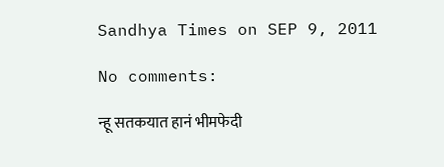Sandhya Times on SEP 9, 2011

No comments:

न्हू सतकयात हानं भीमफेदी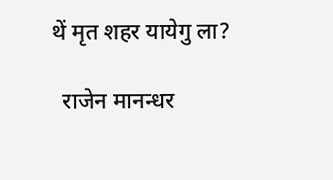थें मृत शहर यायेगु ला?

  राजेन मानन्धर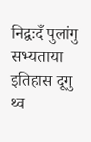निद्वःदँ पुलांगु सभ्यताया इतिहास दूगु थ्व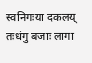स्वनिगःया दकलय् तःधंगु बजाः लागा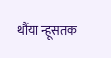थौंया न्हूसतक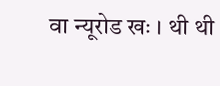वा न्यूरोड खः । थी थी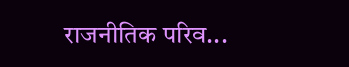राजनीतिक परिव...